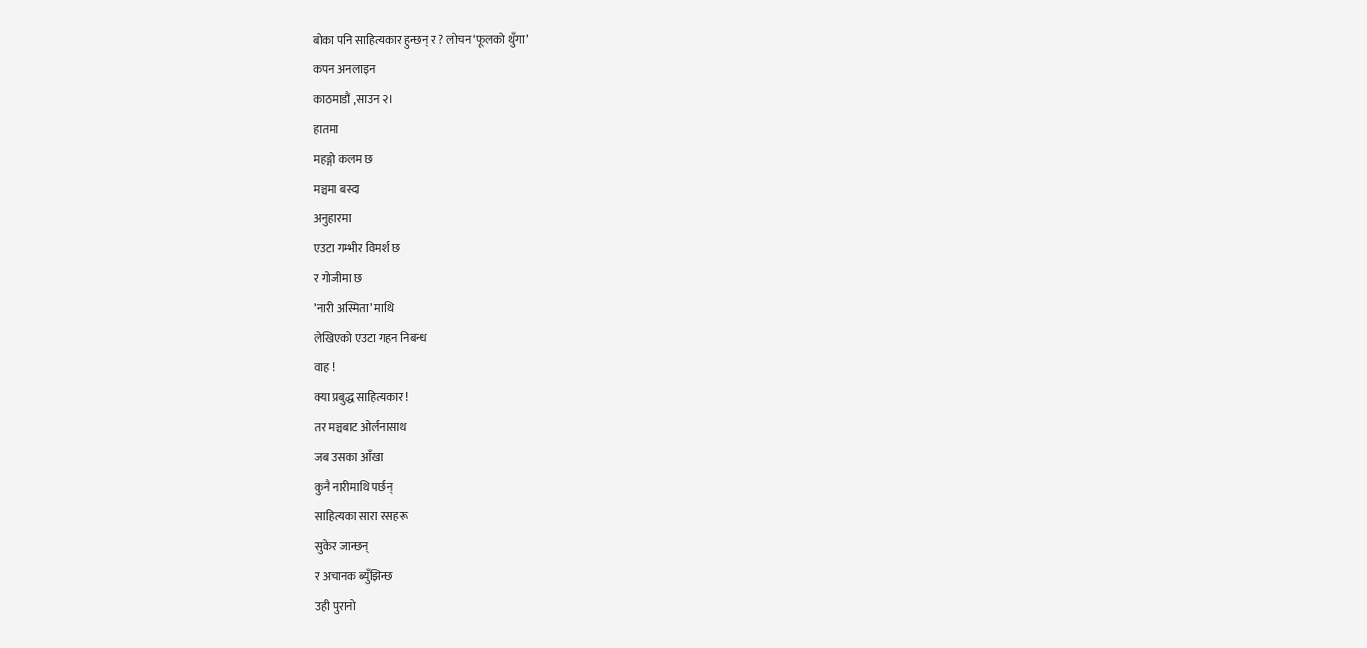बोका पनि साहित्यकार हुन्छन् र ? लोचन‘फूलको थुँगा’
कपन अनलाइन
काठमाडौं ,साउन २।
हातमा
महङ्गो कलम छ
मञ्चमा बस्दा
अनुहारमा
एउटा गम्भीर विमर्श छ
र गोजीमा छ
’नारी अस्मिता’ माथि
लेखिएको एउटा गहन निबन्ध
वाह !
क्या प्रबुद्ध साहित्यकार !
तर मञ्चबाट ओर्लनासाथ
जब उसका आँखा
कुनै नारीमाथि पर्छन्
साहित्यका सारा रसहरू
सुकेर जान्छन्
र अचानक ब्युँझिन्छ
उही पुरानो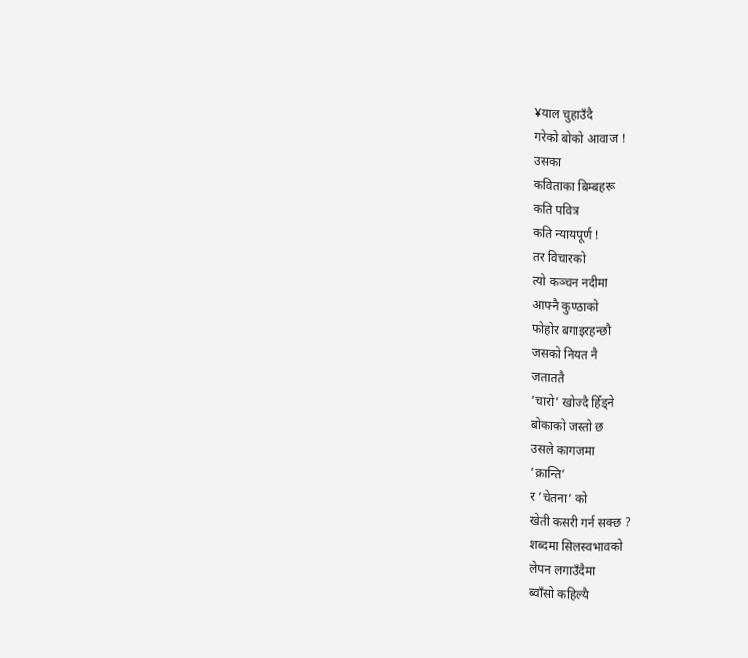¥याल चुहाउँदै
गरेको बोको आवाज !
उसका
कविताका बिम्बहरू
कति पवित्र
कति न्यायपूर्ण !
तर विचारको
त्यो कञ्चन नदीमा
आफ्नै कुण्ठाको
फोहोर बगाइरहन्छौ
जसको नियत नै
जताततै
’चारो’ खोज्दै हिँड्ने
बोकाको जस्तो छ
उसले कागजमा
’क्रान्ति’
र ’चेतना’ को
खेती कसरी गर्न सक्छ ?
शब्दमा सिलस्वभावको
लेपन लगाउँदैमा
ब्वाँसो कहिल्यै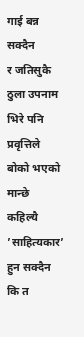गाई बन्न सक्दैन
र जतिसुकै
ठुला उपनाम
भिरे पनि
प्रवृत्तिले
बोको भएको मान्छे
कहिल्यै
’साहित्यकार’ हुन सक्दैन
कि त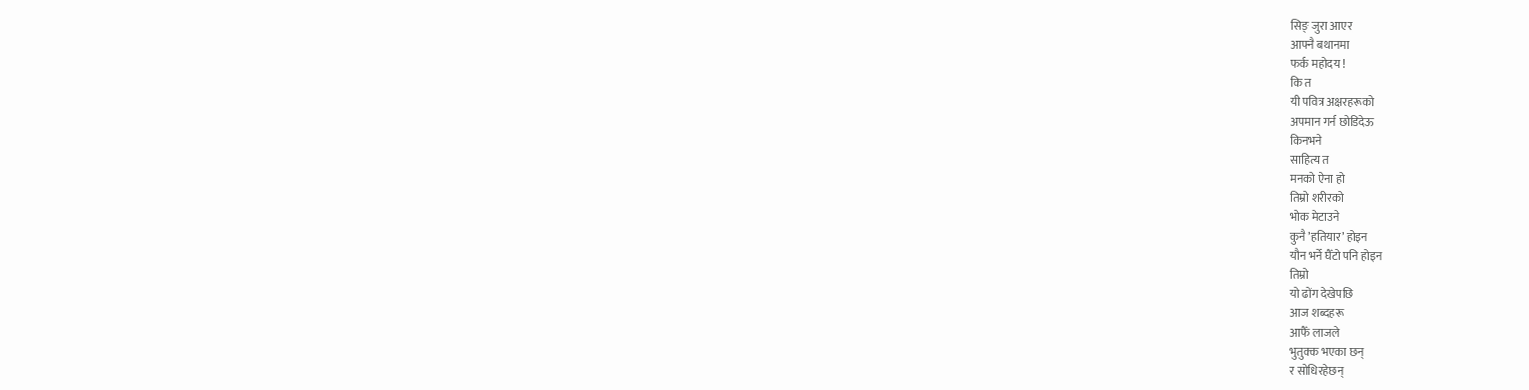सिङ् जुरा आएर
आफ्नै बथानमा
फर्क महोदय !
कि त
यी पवित्र अक्षरहरूको
अपमान गर्न छोडिदेऊ
किनभने
साहित्य त
मनको ऐना हो
तिम्रो शरीरको
भोक मेटाउने
कुनै ’हतियार’ होइन
यौन भर्ने घैँटो पनि होइन
तिम्रो
यो ढोंग देखेपछि
आज शब्दहरू
आफैँ लाजले
भुतुक्क भएका छन्
र सोधिरहेछन्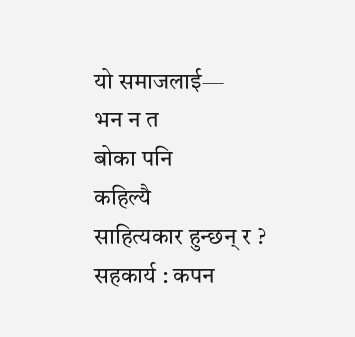यो समाजलाई—
भन न त
बोका पनि
कहिल्यै
साहित्यकार हुन्छन् र ?
सहकार्य : कपन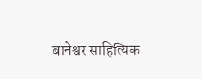बानेश्वर साहित्यिक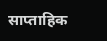साप्ताहिक